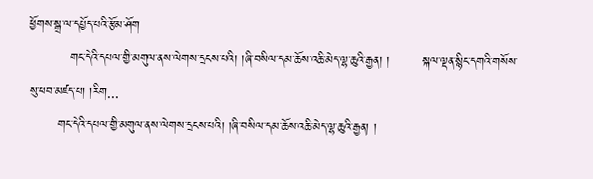ཕྱོགས་སྒྲ་ལ་དཔྱོད་པའི་རྩོམ་ཤོག
          གང་དེའི་དཔལ་གྱི་མགུལ་ནས་ལེགས་དྲངས་པའི། །ཞི་བསིལ་དམ་ཆོས་འཆི་མེད་ལྷ་ཆུའི་རྒྱན། །        སྐལ་ལྡན་སྙིང་དགའི་གསོས་སུ་ཕབ་མཛད་པ། །རིག...
       གང་དེའི་དཔལ་གྱི་མགུལ་ནས་ལེགས་དྲངས་པའི། །ཞི་བསིལ་དམ་ཆོས་འཆི་མེད་ལྷ་ཆུའི་རྒྱན། །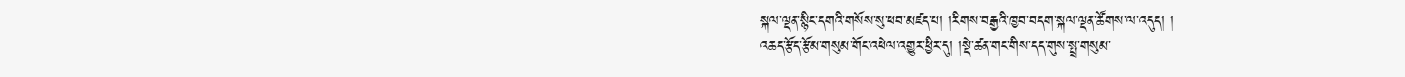སྐལ་ལྡན་སྙིང་དགའི་གསོས་སུ་ཕབ་མཛད་པ། །རིགས་བརྒྱའི་ཁྱབ་བདག་སྐལ་ལྡན་ཚོགས་ལ་འདུད། །
འཆད་རྩོད་རྩོམ་གསུམ་གོང་འཕེལ་འགྱུར་ཕྱིར་དུ། །སྡེ་ཚན་གང་གིས་དད་གུས་སྤྲ་གསུམ་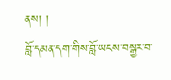ནས། །
བློ་དམན་དག་གིས་བློ་ཡངས་བསྒྱར་བ་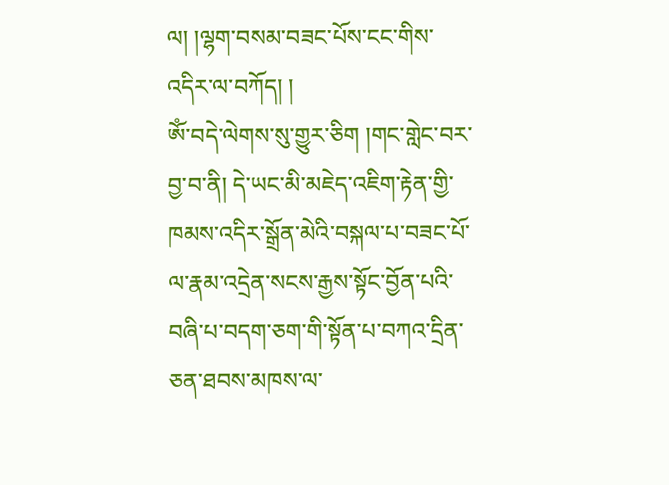ལ། །ལྷག་བསམ་བཟང་པོས་ངང་གིས་འདིར་ལ་བཀོད། །
ཨོཾ་བདེ་ལེགས་སུ་གྱུར་ཅིག །གང་གླེང་བར་བྱ་བ་ནི། དེ་ཡང་མི་མཇེད་འཇིག་རྟེན་གྱི་ཁམས་འདིར་སྒྲོན་མེའི་བསྐལ་པ་བཟང་པོ་ལ་རྣམ་འདྲེན་སངས་རྒྱས་སྟོང་བྱོན་པའི་བཞི་པ་བདག་ཅག་གི་སྟོན་པ་བཀའ་དྲིན་ཅན་ཐབས་མཁས་ལ་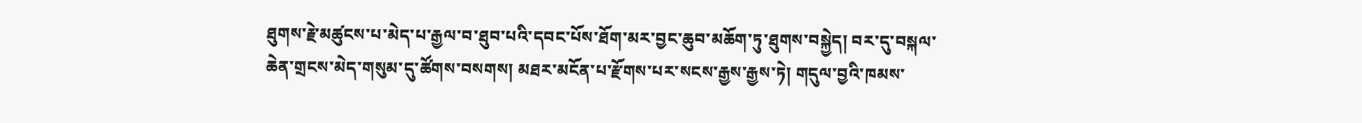ཐུགས་རྗེ་མཚུངས་པ་མེད་པ་རྒྱལ་བ་ཐུབ་པའི་དབང་པོས་ཐོག་མར་བྱང་ཆུབ་མཆོག་ཏུ་ཐུགས་བསྐྱེད། བར་དུ་བསྐལ་ཆེན་གྲངས་མེད་གསུམ་དུ་ཚོགས་བསགས། མཐར་མངོན་པ་རྫོགས་པར་སངས་རྒྱས་རྒྱས་ཏེ། གདུལ་བྱའི་ཁམས་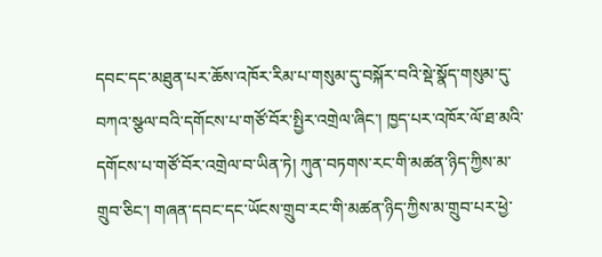དབང་དང་མཐུན་པར་ཆོས་འཁོར་རིམ་པ་གསུམ་དུ་བསྐོར་བའི་སྡེ་སྣོད་གསུམ་དུ་བཀའ་སྩལ་བའི་དགོངས་པ་གཙོ་བོར་སྤྱིར་འགྲེལ་ཞིང་། ཁྱད་པར་འཁོར་ལོ་ཐ་མའི་དགོངས་པ་གཙོ་བོར་འགྲེལ་བ་ཡིན་ཏེ། ཀུན་བཏགས་རང་གི་མཚན་ཉིད་ཀྱིས་མ་གྲུབ་ཅིང་། གཞན་དབང་དང་ཡོངས་གྲུབ་རང་གི་མཚན་ཉིད་ཀྱིས་མ་གྲུབ་པར་ཕྱེ་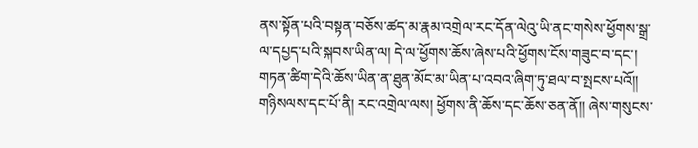ནས་སྟོན་པའི་བསྟན་བཅོས་ཚད་མ་རྣམ་འགྲེལ་རང་དོན་ལེའུ་ཡི་ནང་གསེས་ཕྱོགས་སྒྲ་ལ་དཔྱད་པའི་སྐབས་ཡིན་ལ། དེ་ལ་ཕྱོགས་ཆོས་ཞེས་པའི་ཕྱོགས་ངོས་གཟུང་བ་དང་། གཏན་ཚིག་དེའི་ཆོས་ཡིན་ན་ཐུན་མོང་མ་ཡིན་པ་འབའ་ཞིག་ཏུ་ཐལ་བ་སྤངས་པའོ།།
གཉིསལས་དང་པོ་ནི། རང་འགྲེལ་ལས། ཕྱོགས་ནི་ཆོས་དང་ཆོས་ཅན་ནོ།། ཞེས་གསུངས་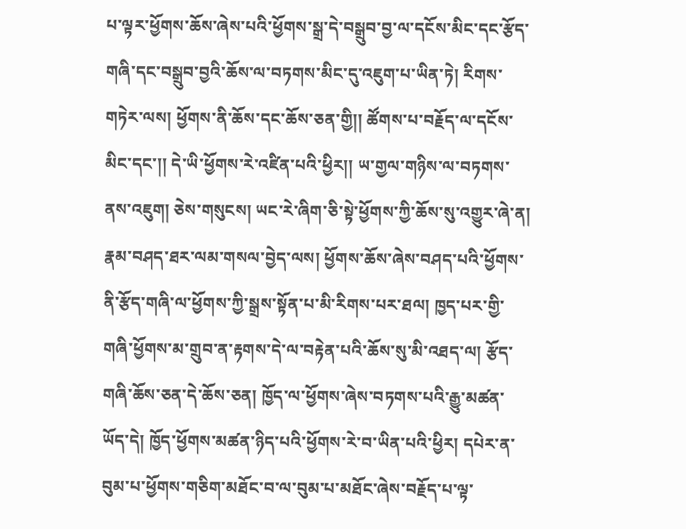པ་ལྟར་ཕྱོགས་ཆོས་ཞེས་པའི་ཕྱོགས་སྒྲ་དེ་བསྒྲུབ་བྱ་ལ་དངོས་མིང་དང་རྩོད་གཞི་དང་བསྒྲུབ་བྱའི་ཆོས་ལ་བཏགས་མིང་དུ་འཇུག་པ་ཡིན་ཏེ། རིགས་གཏེར་ལས། ཕྱོགས་ནི་ཆོས་དང་ཆོས་ཅན་གྱི།། ཚོགས་པ་བརྗོད་ལ་དངོས་མིང་དང་།། དེ་ཡི་ཕྱོགས་རེ་འཛིན་པའི་ཕྱིར།། ཡ་གྱལ་གཉིས་ལ་བཏགས་ནས་འཇུག། ཅེས་གསུངས། ཡང་རེ་ཞིག་ཅི་སྟེ་ཕྱོགས་ཀྱི་ཆོས་སུ་འགྱུར་ཞེ་ན། རྣམ་བཤད་ཐར་ལམ་གསལ་བྱེད་ལས། ཕྱོགས་ཆོས་ཞེས་བཤད་པའི་ཕྱོགས་ནི་རྩོད་གཞི་ལ་ཕྱོགས་ཀྱི་སྒྲས་སྟོན་པ་མི་རིགས་པར་ཐལ། ཁྱད་པར་གྱི་གཞི་ཕྱོགས་མ་གྲུབ་ན་རྟགས་དེ་ལ་བརྟེན་པའི་ཆོས་སུ་མི་འཐད་ལ། རྩོད་གཞི་ཆོས་ཅན་དེ་ཆོས་ཅན། ཁྱོད་ལ་ཕྱོགས་ཞེས་བཏགས་པའི་རྒྱུ་མཚན་ཡོད་དེ། ཁྱོད་ཕྱོགས་མཚན་ཉིད་པའི་ཕྱོགས་རེ་བ་ཡིན་པའི་ཕྱིར། དཔེར་ན་བུམ་པ་ཕྱོགས་གཅིག་མཐོང་བ་ལ་བུམ་པ་མཐོང་ཞེས་བརྗོད་པ་ལྟ་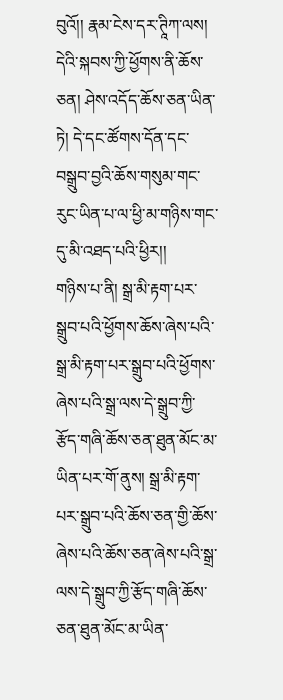བུའོ།། རྣམ་ངེས་དར་ཊཱིཀ་ལས། དེའི་སྐབས་ཀྱི་ཕྱོགས་ནི་ཆོས་ཅན། ཤེས་འདོད་ཆོས་ཅན་ཡིན་ཏེ། དེ་དང་ཚོགས་དོན་དང་བསྒྲུབ་བྱའི་ཆོས་གསུམ་གང་རུང་ཡིན་པ་ལ་ཕྱི་མ་གཉིས་གང་དུ་མི་འཐད་པའི་ཕྱིར།།
གཉིས་པ་ནི། སྒྲ་མི་རྟག་པར་སྒྲུབ་པའི་ཕྱོགས་ཆོས་ཞེས་པའི་སྒྲ་མི་རྟག་པར་སྒྲུབ་པའི་ཕྱོགས་ཞེས་པའི་སྒྲ་ལས་དེ་སྒྲུབ་ཀྱི་རྩོད་གཞི་ཆོས་ཅན་ཐུན་མོང་མ་ཡིན་པར་གོ་ནུས། སྒྲ་མི་རྟག་པར་སྒྲུབ་པའི་ཆོས་ཅན་གྱི་ཆོས་ཞེས་པའི་ཆོས་ཅན་ཞེས་པའི་སྒྲ་ལས་དེ་སྒྲུབ་ཀྱི་རྩོད་གཞི་ཆོས་ཅན་ཐུན་མོང་མ་ཡིན་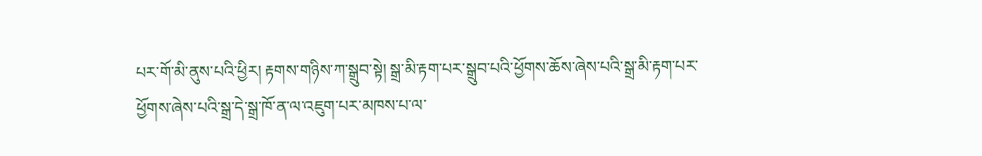པར་གོ་མི་ནུས་པའི་ཕྱིར། རྟགས་གཉིས་ཀ་སྒྲུབ་སྟེ། སྒྲ་མི་རྟག་པར་སྒྲུབ་པའི་ཕྱོགས་ཆོས་ཞེས་པའི་སྒྲ་མི་རྟག་པར་ཕྱོགས་ཞེས་པའི་སྒྲ་དེ་སྒྲ་ཁོ་ན་ལ་འཇུག་པར་མཁས་པ་ལ་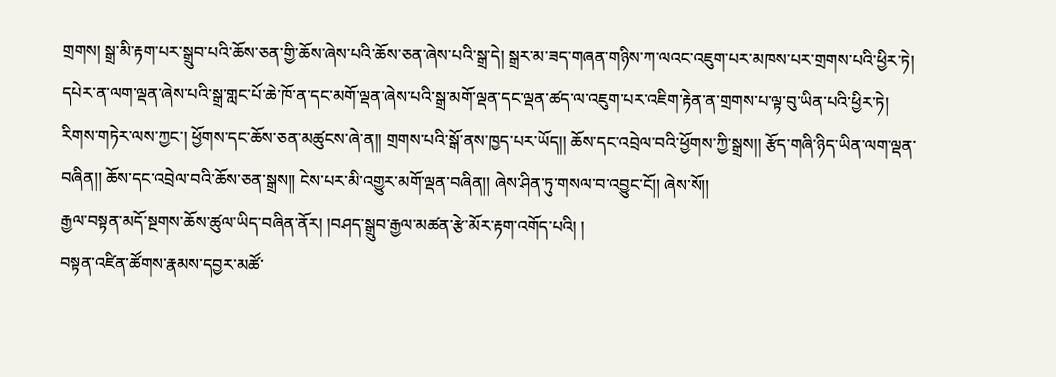གྲགས། སྒྲ་མི་རྟག་པར་སྒྲུབ་པའི་ཆོས་ཅན་གྱི་ཆོས་ཞེས་པའི་ཆོས་ཅན་ཞེས་པའི་སྒྲ་དེ། སྒྲར་མ་ཟད་གཞན་གཉིས་ཀ་ལའང་འཇུག་པར་མཁས་པར་གྲགས་པའི་ཕྱིར་ཏེ། དཔེར་ན་ལག་ལྡན་ཞེས་པའི་སྒྲ་གླང་པོ་ཆེ་ཁོ་ན་དང་མགོ་ལྡན་ཞེས་པའི་སྒྲ་མགོ་ལྡན་དང་ལྡན་ཚད་ལ་འཇུག་པར་འཇིག་རྟེན་ན་གྲགས་པ་ལྟ་བུ་ཡིན་པའི་ཕྱིར་ཏེ། རིགས་གཏེར་ལས་ཀྱང་། ཕྱོགས་དང་ཆོས་ཅན་མཚུངས་ཞེ་ན།། གྲགས་པའི་སྒོ་ནས་ཁྱད་པར་ཡོད།། ཆོས་དང་འབྲེལ་བའི་ཕྱོགས་ཀྱི་སྒྲས།། རྩོད་གཞི་ཉིད་ཡིན་ལག་ལྡན་བཞིན།། ཆོས་དང་འབྲེལ་བའི་ཆོས་ཅན་སྒྲས།། ངེས་པར་མི་འགྱུར་མགོ་ལྡན་བཞིན།། ཞེས་ཤིན་ཏུ་གསལ་བ་འབྱུང་ངོ།། ཞེས་སོ།།
རྒྱལ་བསྟན་མདོ་སྔགས་ཆོས་ཚུལ་ཡིད་བཞིན་ནོར། །བཤད་སྒྲུབ་རྒྱལ་མཚན་རྩེ་མོར་རྟག་འགོད་པའི། །
བསྟན་འཛིན་ཚོགས་རྣམས་དབྱར་མཚོ་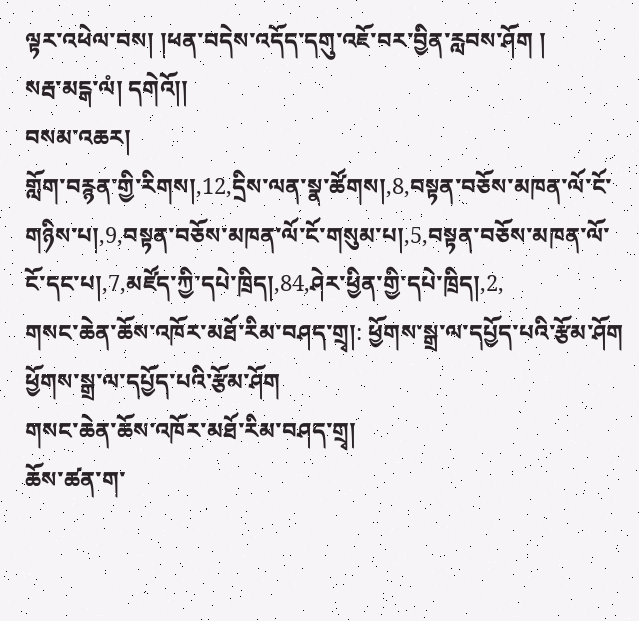ལྟར་འཕེལ་བས། །ཕན་བདེས་འདོད་དགུ་འཇོ་བར་བྱིན་རླབས་ཤོག །
སརྦ་མངྒ་ལཾ། དགེའོ།།
བསམ་འཆར།
གློག་བརྙན་གྱི་རིགས།,12,དྲིས་ལན་སྣ་ཚོགས།,8,བསྟན་བཅོས་མཁན་ལོ་ངོ་གཉིས་པ།,9,བསྟན་བཅོས་མཁན་ལོ་ངོ་གསུམ་པ།,5,བསྟན་བཅོས་མཁན་ལོ་ངོ་དང་པ།,7,མཛོད་ཀྱི་དཔེ་ཁྲིད།,84,ཤེར་ཕྱིན་གྱི་དཔེ་ཁྲིད།,2,
གསང་ཆེན་ཆོས་འཁོར་མཐོ་རིམ་བཤད་གྲྭ།: ཕྱོགས་སྒྲ་ལ་དཔྱོད་པའི་རྩོམ་ཤོག
ཕྱོགས་སྒྲ་ལ་དཔྱོད་པའི་རྩོམ་ཤོག
གསང་ཆེན་ཆོས་འཁོར་མཐོ་རིམ་བཤད་གྲྭ།
ཆོས་ཚན་ག་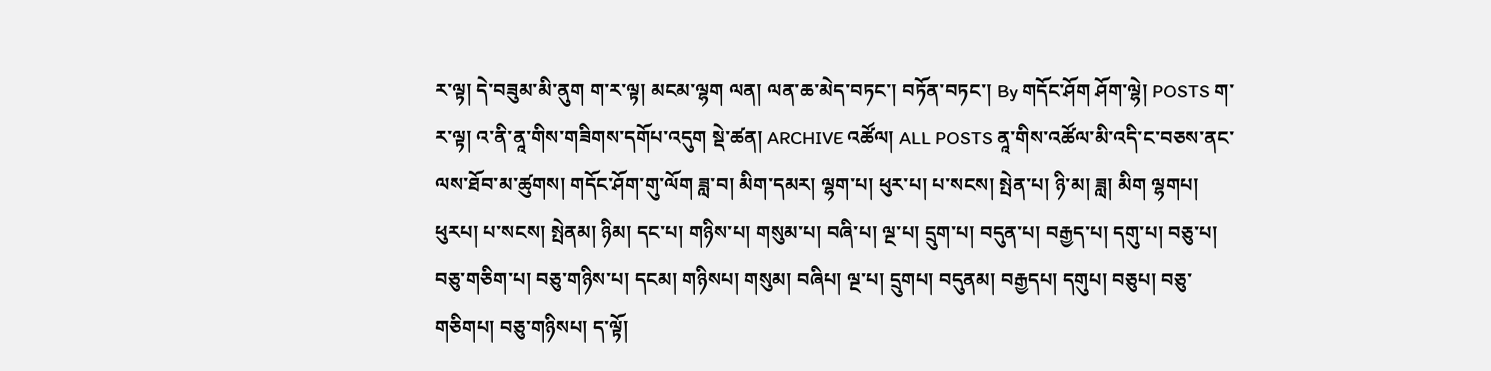ར་ལྟ། དེ་བཟུམ་མི་ནུག ག་ར་ལྟ། མངམ་ལྷག ལན། ལན་ཆ་མེད་བཏང་། བཏོན་བཏང་། By གདོང་ཤོག ཤོག་ལྷེ། POSTS ག་ར་ལྟ། འ་ནི་ནཱ་གིས་གཟིགས་དགོཔ་འདུག སྡེ་ཚན། ARCHIVE འཚོལ། ALL POSTS ནཱ་གིས་འཚོལ་མི་འདི་ང་བཅས་ནང་ལས་ཐོབ་མ་ཚུགས། གདོང་ཤོག་གུ་ལོག ཟླ་བ། མིག་དམར། ལྷག་པ། ཕུར་པ། པ་སངས། སྤེན་པ། ཉི་མ། ཟླ། མིག ལྷགཔ། ཕུརཔ། པ་སངས། སྤེནམ། ཉིམ། དང་པ། གཉིས་པ། གསུམ་པ། བཞི་པ། ལྔ་པ། དྲུག་པ། བདུན་པ། བརྒྱད་པ། དགུ་པ། བཅུ་པ། བཅུ་གཅིག་པ། བཅུ་གཉིས་པ། དངམ། གཉིསཔ། གསུམ། བཞིཔ། ལྔ་པ། དྲུགཔ། བདུནམ། བརྒྱདཔ། དགུཔ། བཅུཔ། བཅུ་གཅིགཔ། བཅུ་གཉིསཔ། ད་ལྟོ།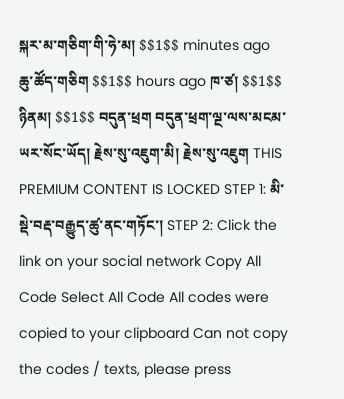སྐར་མ་གཅིག་གི་ཧེ་མ། $$1$$ minutes ago ཆུ་ཚོད་གཅིག $$1$$ hours ago ཁ་ཙ། $$1$$ ཉིནམ། $$1$$ བདུན་ཕྲག བདུན་ཕྲག་ལྔ་ལས་མངམ་ཡར་སོང་ཡོད། རྗེས་སུ་འཇུག་མི། རྗེས་སུ་འཇུག THIS PREMIUM CONTENT IS LOCKED STEP 1: མི་སྡེ་བརྡ་བརྒྱུད་ཚུ་ནང་གཏོང་། STEP 2: Click the link on your social network Copy All Code Select All Code All codes were copied to your clipboard Can not copy the codes / texts, please press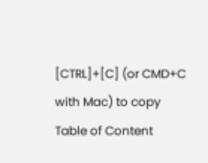[CTRL]+[C] (or CMD+C with Mac) to copy Table of Content